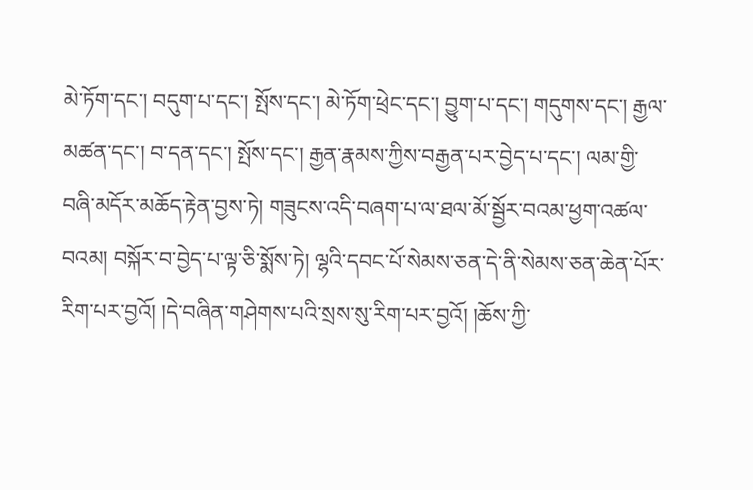མེ་ཏོག་དང་། བདུག་པ་དང་། སྤོས་དང་། མེ་ཏོག་ཕྲེང་དང་། བྱུག་པ་དང་། གདུགས་དང་། རྒྱལ་མཚན་དང་། བ་དན་དང་། སྤོས་དང་། རྒྱན་རྣམས་ཀྱིས་བརྒྱན་པར་བྱེད་པ་དང་། ལམ་གྱི་བཞི་མདོར་མཆོད་རྟེན་བྱས་ཏེ། གཟུངས་འདི་བཞག་པ་ལ་ཐལ་མོ་སྦྱོར་བའམ་ཕྱག་འཚལ་བའམ། བསྐོར་བ་བྱེད་པ་ལྟ་ཅི་སྨོས་ཏེ། ལྷའི་དབང་པོ་སེམས་ཅན་དེ་ནི་སེམས་ཅན་ཆེན་པོར་རིག་པར་བྱའོ། །དེ་བཞིན་གཤེགས་པའི་སྲས་སུ་རིག་པར་བྱའོ། །ཆོས་ཀྱི་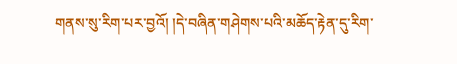གནས་སུ་རིག་པར་བྱའོ། །དེ་བཞིན་གཤེགས་པའི་མཆོད་རྟེན་དུ་རིག་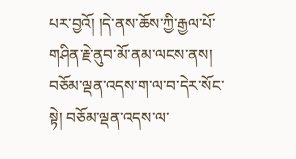པར་བྱའོ། །དེ་ནས་ཆོས་ཀྱི་རྒྱལ་པོ་གཤིན་རྗེ་ནུབ་མོ་ནམ་ལངས་ནས། བཅོམ་ལྡན་འདས་ག་ལ་བ་དེར་སོང་སྟེ། བཅོམ་ལྡན་འདས་ལ་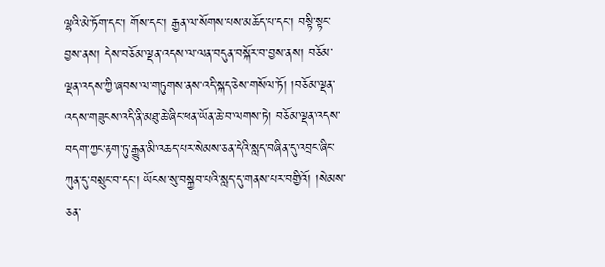ལྷའི་མེ་ཏོག་དང་། གོས་དང་། རྒྱན་ལ་སོགས་པས་མཆོད་པ་དང་། བསྟི་སྟང་བྱས་ནས། དེས་བཅོམ་ལྡན་འདས་ལ་ལན་བདུན་བསྐོར་བ་བྱས་ནས། བཅོམ་ལྡན་འདས་ཀྱི་ཞབས་ལ་གཏུགས་ནས་འདི་སྐད་ཅེས་གསོལ་ཏོ། །བཅོམ་ལྡན་འདས་གཟུངས་འདི་ནི་མཐུ་ཆེ་ཞིང་ཕན་ཡོན་ཆེ་བ་ལགས་ཏེ། བཅོམ་ལྡན་འདས་བདག་ཀྱང་རྟག་ཏུ་རྒྱུན་མི་འཆད་པར་སེམས་ཅན་དེའི་སླད་བཞིན་དུ་འབྲང་ཞིང་ཀུན་དུ་བསྲུང་བ་དང་། ཡོངས་སུ་བསྐྱབ་པའི་སླད་དུ་གནས་པར་བགྱིའོ། །སེམས་ཅན་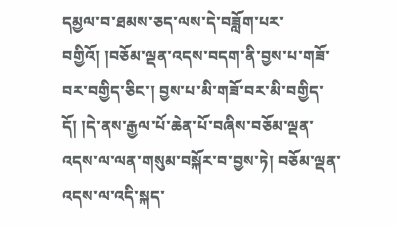དམྱལ་བ་ཐམས་ཅད་ལས་དེ་བཟློག་པར་བགྱིའོ། །བཅོམ་ལྡན་འདས་བདག་ནི་བྱས་པ་གཟོ་བར་བགྱིད་ཅིང་། བྱས་པ་མི་གཟོ་བར་མི་བགྱིད་དོ། །དེ་ནས་རྒྱལ་པོ་ཆེན་པོ་བཞིས་བཅོམ་ལྡན་འདས་ལ་ལན་གསུམ་བསྐོར་བ་བྱས་ཏེ། བཅོམ་ལྡན་འདས་ལ་འདི་སྐད་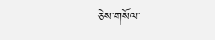ཅེས་གསོལ་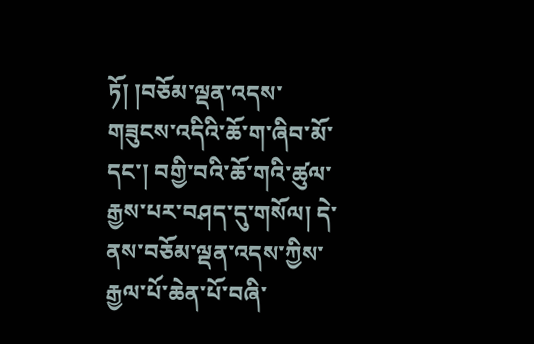ཏོ། །བཅོམ་ལྡན་འདས་གཟུངས་འདིའི་ཆོ་ག་ཞིབ་མོ་དང་། བགྱི་བའི་ཆོ་གའི་ཚུལ་རྒྱས་པར་བཤད་དུ་གསོལ། དེ་ནས་བཅོམ་ལྡན་འདས་ཀྱིས་རྒྱལ་པོ་ཆེན་པོ་བཞི་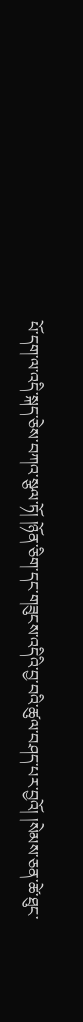པོ་དག་ལ་འདི་སྐད་ཅེས་བཀའ་སྩལ་ཏོ། །ཉོན་ཅིག་དང་གཟུངས་འདིའི་བྱ་བའི་ཚུལ་བཤད་པར་བྱའོ། །སེམས་ཅན་ཚེ་ཐུང་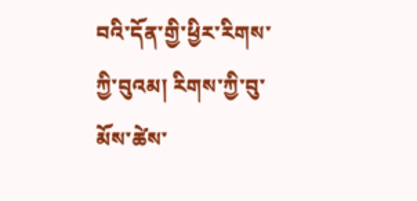བའི་དོན་གྱི་ཕྱིར་རིགས་ཀྱི་བུའམ། རིགས་ཀྱི་བུ་མོས་ཚེས་